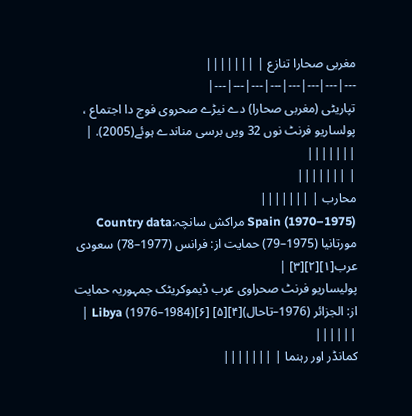مغربی صحارا تنازع | |||||||
---|---|---|---|---|---|---|---|
تپاریٹی (مغربی صحارا) دے نیڑے صحروی فوج دا اجتماع ، پولساریو فرنٹ نوں 32 ويں برسی مناندے ہوئے(2005). | |||||||
| |||||||
محارب | |||||||
Spain (1970–1975) مراکش سانچہ:Country data مورتانیا (1975–79) حمایت از: فرانس (1977–78) سعودی عرب[۱][۲][۳] |
پولیساریو فرنٹ صحراوی عرب ڈیموکریٹک جمہوریہ حمایت از: الجزائر (1976–تاحال)[۴][۵] Libya (1976–1984)[۶] | ||||||
کمانڈر اور رہنما | |||||||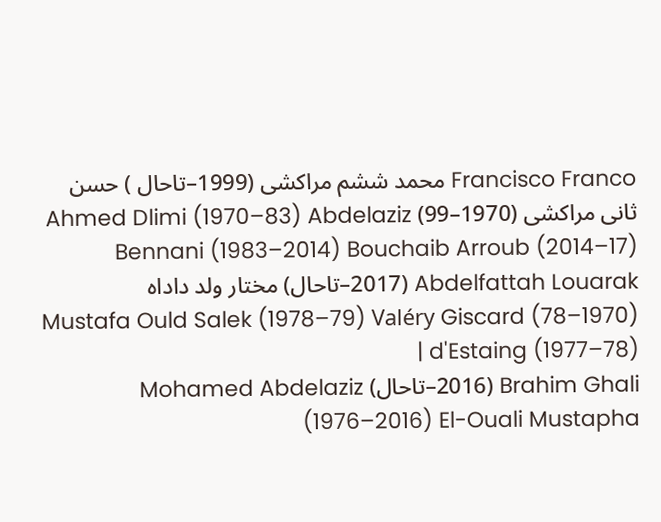Francisco Franco محمد ششم مراکشی (1999–تاحال ) حسن ثانی مراکشی (1970–99) Ahmed Dlimi (1970–83) Abdelaziz Bennani (1983–2014) Bouchaib Arroub (2014–17) Abdelfattah Louarak (2017–تاحال) مختار ولد داداہ (1970–78) Mustafa Ould Salek (1978–79) Valéry Giscard d'Estaing (1977–78) |
Brahim Ghali (2016–تاحال) Mohamed Abdelaziz (1976–2016) El-Ouali Mustapha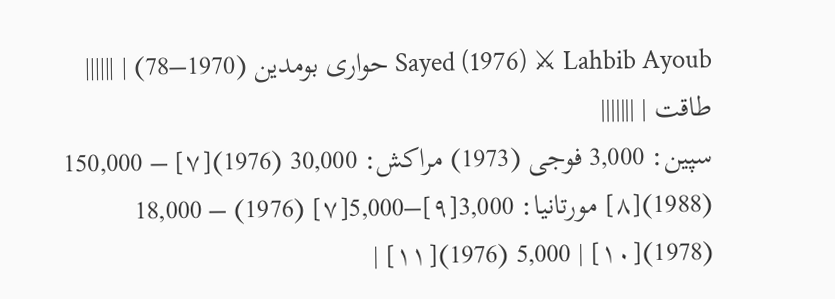Sayed (1976) ⚔ Lahbib Ayoub حواری بومدین (1970–78) | ||||||
طاقت | |||||||
سپین: 3,000 فوجی (1973) مراکش: 30,000 (1976)[۷] – 150,000 (1988)[۸] مورتانیا: 3,000[۹]–5,000[۷] (1976) – 18,000 (1978)[۱۰] | 5,000 (1976)[۱۱] |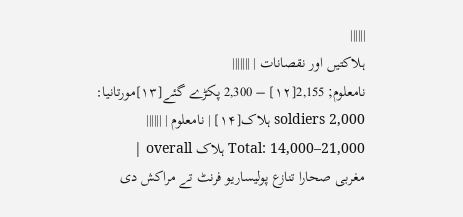||||||
ہلاکتیں اور نقصانات | |||||||
نامعلوم; 2,155[۱۲] – 2,300 پکڑے گئے[۱۳]مورتانیا: 2,000 soldiers ہلاک[۱۴] | نامعلوم | ||||||
Total: 14,000–21,000 ہلاک overall |
مغربی صحارا تنازع پولیساریو فرنٹ تے مراکش دی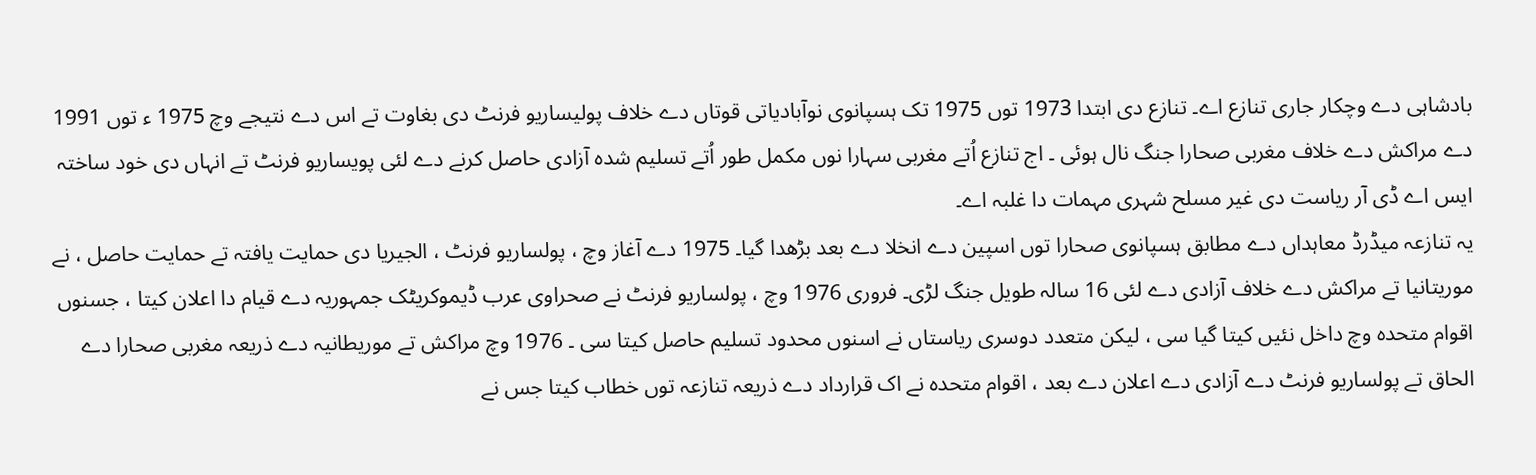بادشاہی دے وچکار جاری تنازع اے۔ تنازع دی ابتدا 1973 توں 1975 تک ہسپانوی نوآبادیاتی قوتاں دے خلاف پولیساریو فرنٹ دی بغاوت تے اس دے نتیجے وچ 1975 ء توں 1991 دے مراکش دے خلاف مغربی صحارا جنگ نال ہوئی ۔ اج تنازع اُتے مغربی سہارا نوں مکمل طور اُتے تسلیم شدہ آزادی حاصل کرنے دے لئی پویساریو فرنٹ تے انہاں دی خود ساختہ ایس اے ڈی آر ریاست دی غیر مسلح شہری مہمات دا غلبہ اے۔
یہ تنازعہ میڈرڈ معاہداں دے مطابق ہسپانوی صحارا توں اسپین دے انخلا دے بعد بڑھدا گیا۔ 1975 دے آغاز وچ ، پولساریو فرنٹ ، الجیریا دی حمایت یافتہ تے حمایت حاصل ، نے موریتانیا تے مراکش دے خلاف آزادی دے لئی 16 سالہ طویل جنگ لڑی۔ فروری 1976 وچ ، پولساریو فرنٹ نے صحراوی عرب ڈیموکریٹک جمہوریہ دے قیام دا اعلان کيتا ، جسنوں اقوام متحدہ وچ داخل نئيں کيتا گیا سی ، لیکن متعدد دوسری ریاستاں نے اسنوں محدود تسلیم حاصل کيتا سی ۔ 1976 وچ مراکش تے موریطانیہ دے ذریعہ مغربی صحارا دے الحاق تے پولساریو فرنٹ دے آزادی دے اعلان دے بعد ، اقوام متحدہ نے اک قرارداد دے ذریعہ تنازعہ توں خطاب کيتا جس نے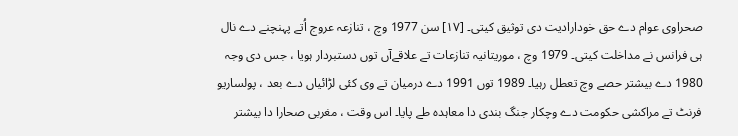صحراوی عوام دے حق خودارادیت دی توثیق کيتی۔ [۱۷] سن 1977 وچ ، تنازعہ عروج اُتے پہنچنے دے نال ہی فرانس نے مداخلت کيتی۔ 1979 وچ ، موریتانیہ تنازعات تے علاقےآں توں دستبردار ہويا ، جس دی وجہ 1980 دے بیشتر حصے وچ تعطل رہیا۔ 1989 توں 1991 دے درمیان تے وی کئی لڑائیاں دے بعد ، پولساریو فرنٹ تے مراکشی حکومت دے وچکار جنگ بندی دا معاہدہ طے پایا۔ اس وقت ، مغربی صحارا دا بیشتر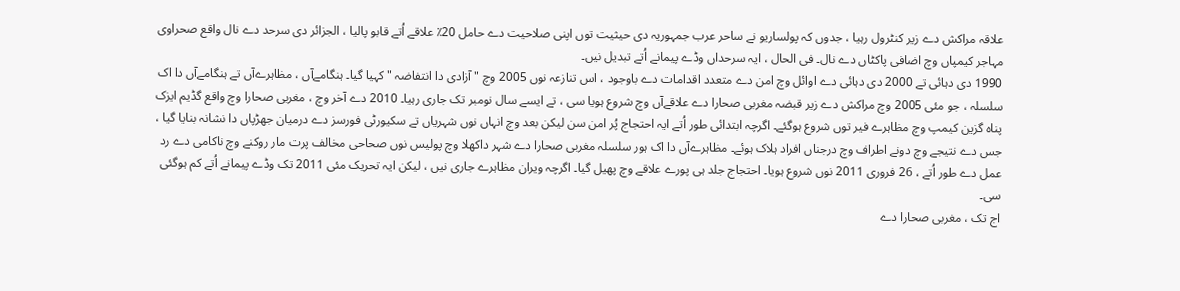علاقہ مراکش دے زیر کنٹرول رہیا ، جدوں کہ پولساریو نے ساحر عرب جمہوریہ دی حیثیت توں اپنی صلاحیت دے حامل 20٪ علاقے اُتے قابو پالیا ، الجزائر دی سرحد دے نال واقع صحراوی مہاجر کیمپاں وچ اضافی پاکٹاں دے نال۔ فی الحال ، ایہ سرحداں وڈے پیمانے اُتے تبدیل نيں۔
1990 دی دہائی تے 2000 دی دہائی دے اوائل وچ امن دے متعدد اقدامات دے باوجود ، اس تنازعہ نوں 2005 وچ " آزادی دا انتفاضہ " کہیا گیا۔ ہنگامےآں ، مظاہرےآں تے ہنگامےآں دا اک سلسلہ ، جو مئی 2005 وچ مراکش دے زیر قبضہ مغربی صحارا دے علاقےآں وچ شروع ہويا سی ، تے ايسے سال نومبر تک جاری رہیا۔ 2010 دے آخر وچ ، مغربی صحارا وچ واقع گڈیم ایزک پناہ گزین کیمپ وچ مظاہرے فیر توں شروع ہوگئے۔ اگرچہ ابتدائی طور اُتے ایہ احتجاج پُر امن سن لیکن بعد وچ انہاں نوں شہریاں تے سکیورٹی فورسز دے درمیان جھڑپاں دا نشانہ بنایا گیا ، جس دے نتیجے وچ دونے اطراف وچ درجناں افراد ہلاک ہوئے۔ مظاہرےآں دا اک ہور سلسلہ مغربی صحارا دے شہر داکھلا وچ پولیس نوں صحاحی مخالف پرت مار روکنے وچ ناکامی دے رد عمل دے طور اُتے ، 26 فروری 2011 نوں شروع ہويا۔ احتجاج جلد ہی پورے علاقے وچ پھیل گیا۔ اگرچہ ویران مظاہرے جاری نيں ، لیکن ایہ تحریک مئی 2011 تک وڈے پیمانے اُتے کم ہوگئی سی۔
اج تک ، مغربی صحارا دے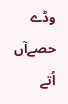وڈے حصےآں اُتے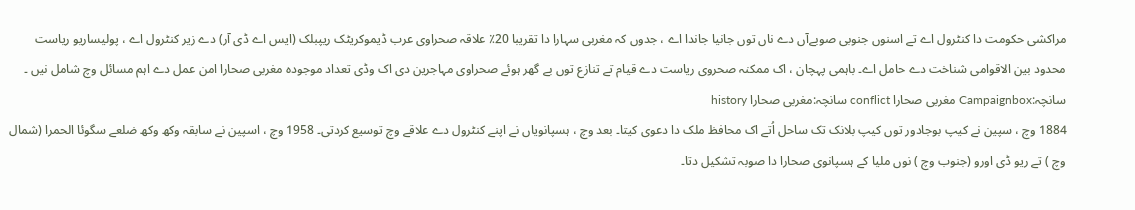مراکشی حکومت دا کنٹرول اے تے اسنوں جنوبی صوبےآں دے ناں توں جانیا جاندا اے ، جدوں کہ مغربی سہارا دا تقریبا 20٪ علاقہ صحراوی عرب ڈیموکریٹک ریپبلک (ایس اے ڈی آر) دے زیر کنٹرول اے ، پولیساریو ریاست محدود بین الاقوامی شناخت دے حامل اے۔ باہمی پہچان ، اک ممکنہ صحروی ریاست دے قیام تے تنازع توں بے گھر ہوئے صحراوی مہاجرین دی اک وڈی تعداد موجودہ مغربی صحارا امن عمل دے اہم مسائل وچ شامل نيں ۔
سانچہ:Campaignbox مغربی صحارا conflict سانچہ:مغربی صحارا history
1884 وچ ، سپین نے کیپ بوجادور توں کیپ بلانک تک ساحل اُتے اک محافظ ملک دا دعوی کيتا۔ بعد وچ ، ہسپانویاں نے اپنے کنٹرول دے علاقے وچ توسیع کردتی۔ 1958 وچ ، اسپین نے سابقہ وکھ وکھ ضلعے سگوئا الحمرا (شمال وچ ) تے ریو ڈی اورو (جنوب وچ ) نوں ملیا کے ہسپانوی صحارا دا صوبہ تشکیل دتا۔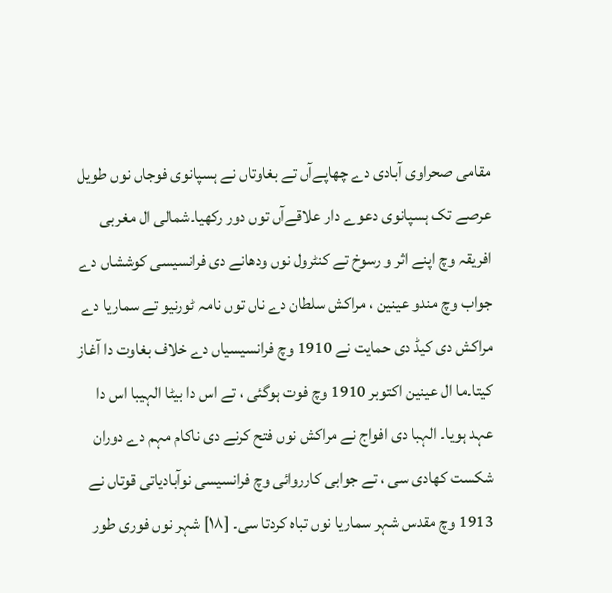مقامی صحراوی آبادی دے چھاپےآں تے بغاوتاں نے ہسپانوی فوجاں نوں طویل عرصے تک ہسپانوی دعوے دار علاقےآں توں دور رکھیا۔شمالی ال مغربی افریقہ وچ اپنے اثر و رسوخ تے کنٹرول نوں ودھانے دی فرانسیسی کوششاں دے جواب وچ مندو عینین ، مراکش سلطان دے ناں توں نامہ ٹورنیو تے سماریا دے مراکش دی کیڈ دی حمایت نے 1910 وچ فرانسیسیاں دے خلاف بغاوت دا آغاز کيتا۔ما ال عینین اکتوبر 1910 وچ فوت ہوگئی ، تے اس دا بیٹا الہیبا اس دا عہد ہويا۔ الہبا دی افواج نے مراکش نوں فتح کرنے دی ناکام مہم دے دوران شکست کھادی سی ، تے جوابی کارروائی وچ فرانسیسی نوآبادیاتی قوتاں نے 1913 وچ مقدس شہر سماریا نوں تباہ کردتا سی۔ [۱۸] شہر نوں فوری طور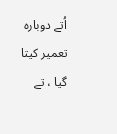اُتے دوبارہ تعمیر کيتا گیا ، تے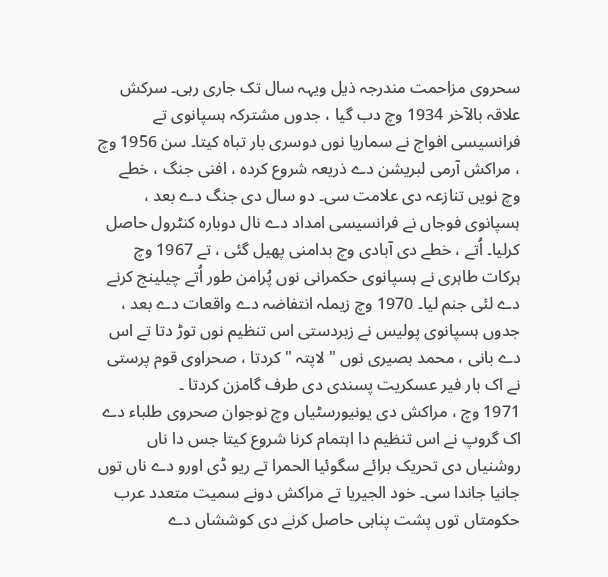سحروی مزاحمت مندرجہ ذیل ویہہ سال تک جاری رہی۔ سرکش علاقہ بالآخر 1934 وچ دب گیا ، جدوں مشترکہ ہسپانوی تے فرانسیسی افواج نے سماریا نوں دوسری بار تباہ کيتا۔ سن 1956 وچ ، مراکش آرمی لبریشن دے ذریعہ شروع کردہ ، افنی جنگ ، خطے وچ نويں تنازعہ دی علامت سی۔ دو سال دی جنگ دے بعد ، ہسپانوی فوجاں نے فرانسیسی امداد دے نال دوبارہ کنٹرول حاصل کرلیا۔ اُتے ، خطے دی آبادی وچ بدامنی پھیل گئی ، تے 1967 وچ ہرکات طاہری نے ہسپانوی حکمرانی نوں پُرامن طور اُتے چیلینج کرنے دے لئی جنم لیا۔ 1970 وچ زیملہ انتفاضہ دے واقعات دے بعد ، جدوں ہسپانوی پولیس نے زبردستی اس تنظیم نوں توڑ دتا تے اس دے بانی ، محمد بصیری نوں " لاپتہ " کردتا ، صحراوی قوم پرستی نے اک بار فیر عسکریت پسندی دی طرف گامزن کردتا ۔
1971 وچ ، مراکش دی یونیورسٹیاں وچ نوجوان صحروی طلباء دے اک گروپ نے اس تنظیم دا اہتمام کرنا شروع کيتا جس دا ناں روشنیاں دی تحریک برائے سگوئیا الحمرا تے ریو ڈی اورو دے ناں توں جانیا جاندا سی۔ خود الجیریا تے مراکش دونے سمیت متعدد عرب حکومتاں توں پشت پناہی حاصل کرنے دی کوششاں دے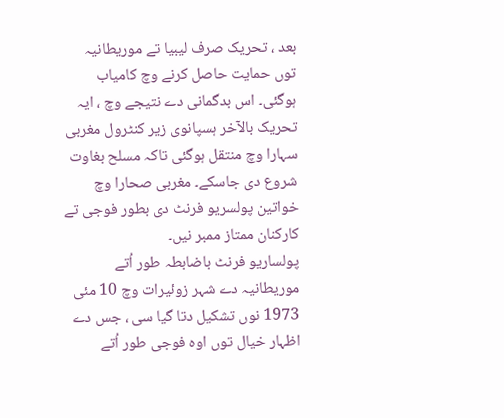بعد ، تحریک صرف لیبیا تے موریطانیہ توں حمایت حاصل کرنے وچ کامیاب ہوگئی۔ اس بدگمانی دے نتیجے وچ ، ایہ تحریک بالآخر ہسپانوی زیر کنٹرول مغربی سہارا وچ منتقل ہوگئی تاکہ مسلح بغاوت شروع دی جاسکے۔ مغربی صحارا وچ خواتین پولسریو فرنٹ دی بطور فوجی تے کارکنان ممتاز ممبر نيں۔
پولساریو فرنٹ باضابطہ طور اُتے موریطانیہ دے شہر زوئیرات وچ 10 مئی 1973 نوں تشکیل دتا گیا سی ، جس دے اظہار خیال توں اوہ فوجی طور اُتے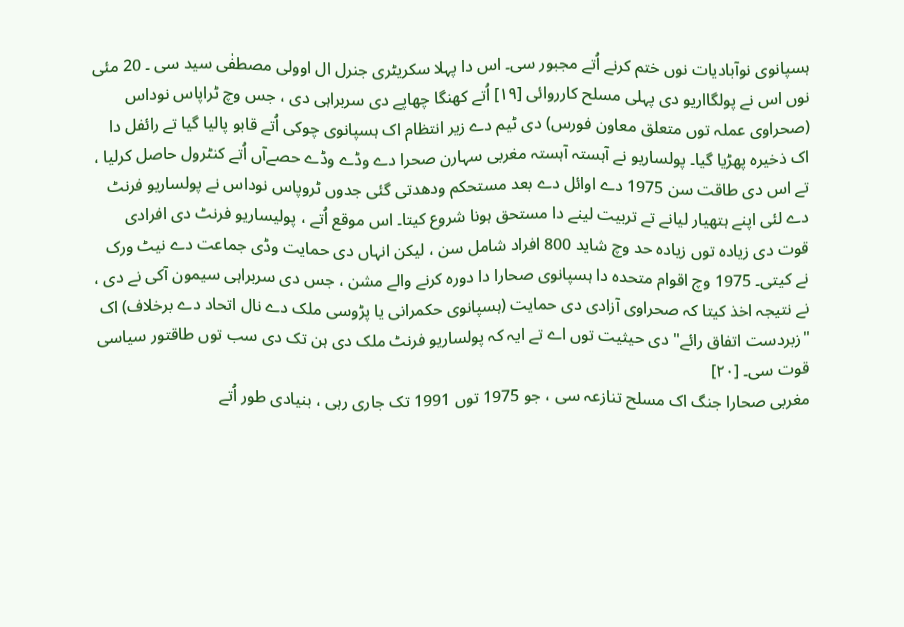ہسپانوی نوآبادیات نوں ختم کرنے اُتے مجبور سی۔ اس دا پہلا سکریٹری جنرل ال اوولی مصطفٰی سید سی ۔ 20 مئی نوں اس نے پولگااریو دی پہلی مسلح کارروائی [۱۹] اُتے کھنگا چھاپے دی سربراہی دی ، جس وچ ٹراپاس نوداس (صحراوی عملہ توں متعلق معاون فورس) دی ٹیم دے زیر انتظام اک ہسپانوی چوکی اُتے قابو پالیا گیا تے رائفل دا اک ذخیرہ پھڑیا گیا۔ پولساریو نے آہستہ آہستہ مغربی سہارن صحرا دے وڈے وڈے حصےآں اُتے کنٹرول حاصل کرلیا ، تے اس دی طاقت سن 1975 دے اوائل دے بعد مستحکم ودھدتی گئی جدوں ٹروپاس نوداس نے پولساریو فرنٹ دے لئی اپنے ہتھیار لیانے تے تربیت لینے دا مستحق ہونا شروع کيتا۔ اس موقع اُتے ، پولیساریو فرنٹ دی افرادی قوت دی زیادہ توں زیادہ حد وچ شاید 800 افراد شامل سن ، لیکن انہاں دی حمایت وڈی جماعت دے نیٹ ورک نے کيتی۔ 1975 وچ اقوام متحدہ دا ہسپانوی صحارا دا دورہ کرنے والے مشن ، جس دی سربراہی سیمون آکی نے دی ، نے نتیجہ اخذ کيتا کہ صحراوی آزادی دی حمایت (ہسپانوی حکمرانی یا پڑوسی ملک دے نال اتحاد دے برخلاف) اک "زبردست اتفاق رائے" دی حیثیت توں اے تے ایہ کہ پولساریو فرنٹ ملک دی ہن تک دی سب توں طاقتور سیاسی قوت سی۔ [۲۰]
مغربی صحارا جنگ اک مسلح تنازعہ سی ، جو 1975 توں 1991 تک جاری رہی ، بنیادی طور اُتے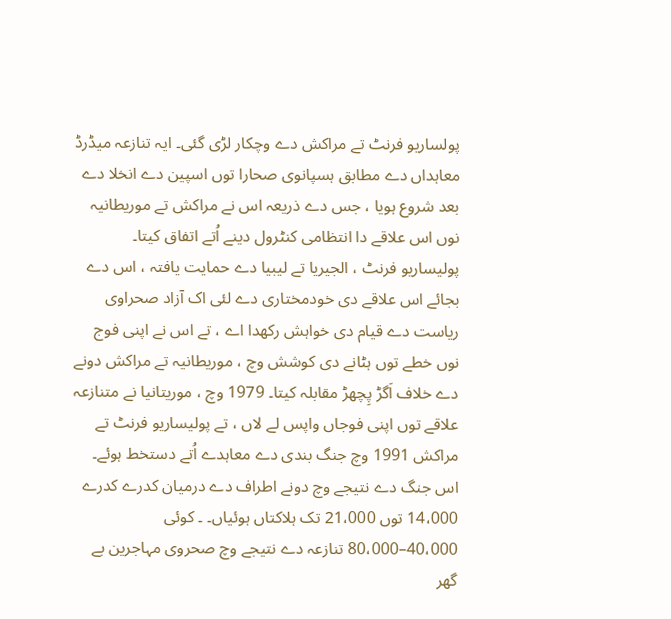پولساریو فرنٹ تے مراکش دے وچکار لڑی گئی۔ ایہ تنازعہ میڈرڈ معاہداں دے مطابق ہسپانوی صحارا توں اسپین دے انخلا دے بعد شروع ہويا ، جس دے ذریعہ اس نے مراکش تے موریطانیہ نوں اس علاقے دا انتظامی کنٹرول دینے اُتے اتفاق کيتا۔ پولیساریو فرنٹ ، الجیریا تے لیبیا دے حمایت یافتہ ، اس دے بجائے اس علاقے دی خودمختاری دے لئی اک آزاد صحراوی ریاست دے قیام دی خواہش رکھدا اے ، تے اس نے اپنی فوج نوں خطے توں ہٹانے دی کوشش وچ ، موریطانیہ تے مراکش دونے دے خلاف اَگڑ پِچھڑ مقابلہ کيتا۔ 1979 وچ ، موریتانیا نے متنازعہ علاقے توں اپنی فوجاں واپس لے لاں ، تے پولیساریو فرنٹ تے مراکش 1991 وچ جنگ بندی دے معاہدے اُتے دستخط ہوئے۔ اس جنگ دے نتیجے وچ دونے اطراف دے درمیان کدرے کدرے 14،000 توں 21،000 تک ہلاکتاں ہوئیاں۔ ۔ کوئی 40،000–80،000 تنازعہ دے نتیجے وچ صحروی مہاجرین بے گھر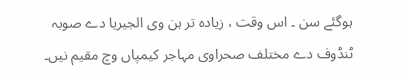ہوگئے سن ۔ اس وقت ، زیادہ تر ہن وی الجیریا دے صوبہ ٹنڈوف دے مختلف صحراوی مہاجر کیمپاں وچ مقیم نيں۔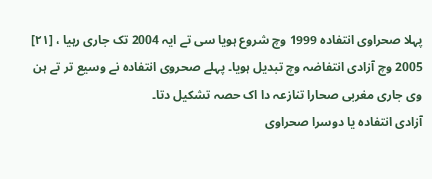پہلا صحراوی انتفادہ 1999 وچ شروع ہويا سی تے ایہ 2004 تک جاری رہیا ، [۲۱] 2005 وچ آزادی انتفاضہ وچ تبدیل ہويا۔ پہلے صحروی انتفادہ نے وسیع تر تے ہن وی جاری مغربی صحارا تنازعہ دا اک حصہ تشکیل دتا۔
آزادی انتفادہ یا دوسرا صحراوی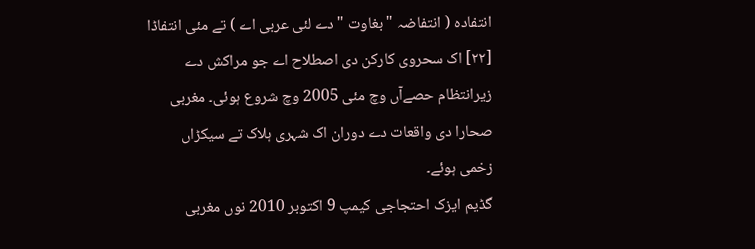انتفادہ ( انتفاضہ " بغاوت " دے لئی عربی اے ) تے مئی انتفاڈا [۲۲] اک سحروی کارکن دی اصطلاح اے جو مراکش دے زیرانتظام حصےآں وچ مئی 2005 وچ شروع ہوئی۔ مغربی صحارا دی واقعات دے دوران اک شہری ہلاک تے سیکڑاں زخمی ہوئے۔
گڈیم ایزک احتجاجی کیمپ 9 اکتوبر 2010 نوں مغربی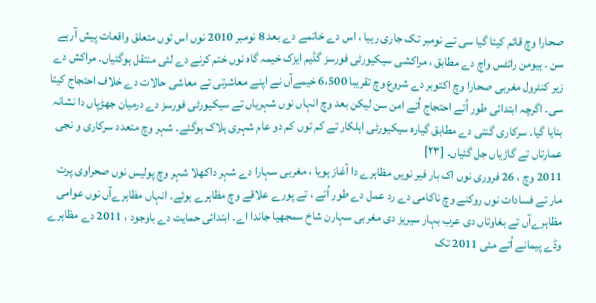صحارا وچ قائم کيتا گیا سی تے نومبر تک جاری رہیا ، اس دے خاتمے دے بعد 8 نومبر 2010 نوں اس توں متعلق واقعات پیش آرہے سن ۔ ہیومن رائٹس واچ دے مطابق ، مراکشی سیکیورٹی فورسز گڈیم ایزک خیمہ گاہ نوں ختم کرنے دے لئی منتقل ہوگئياں۔ مراکش دے زیر کنٹرول مغربی صحارا وچ اکتوبر دے شروع وچ تقریبا 6،500 خیمےآں نے اپنے معاشرتی تے معاشی حالات دے خلاف احتجاج کيتا سی۔ اگرچہ ابتدائی طور اُتے احتجاج اُتے امن سن لیکن بعد وچ انہاں نوں شہریاں تے سیکیورٹی فورسز دے درمیان جھڑپاں دا نشانہ بنایا گیا۔ سرکاری گنتی دے مطابق گیارہ سیکیورٹی اہلکار تے کم توں کم دو عام شہری ہلاک ہوگئے۔ شہر وچ متعدد سرکاری و نجی عمارتاں تے گاڑیاں جل گئياں۔ [۲۳]
2011 وچ ، 26 فروری نوں اک بار فیر نويں مظاہرے دا آغاز ہويا ، مغربی سہارا دے شہر داکھلا شہر وچ پولیس نوں صحراوی پرت مار تے فسادات نوں روکنے وچ ناکامی دے رد عمل دے طور اُتے ، تے پورے علاقے وچ مظاہرے ہوئے۔ انہاں مظاہرےآں نوں عوامی مظاہرےآں تے بغاوتاں دی عرب بہار سیریز دی مغربی سہارن شاخ سمجھیا جاندا اے۔ ابتدائی حمایت دے باوجود ، 2011 دے مظاہرے وڈے پیمانے اُتے مئی 2011 تک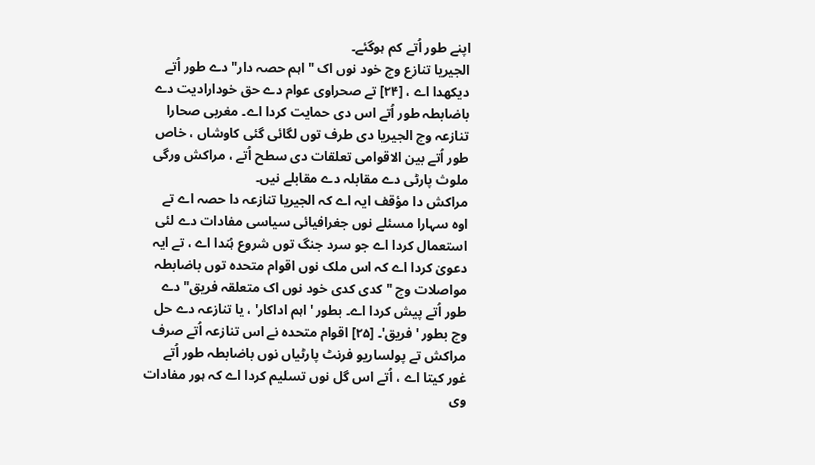اپنے طور اُتے کم ہوگئے۔
الجیریا تنازع وچ خود نوں اک "اہم حصہ دار" دے طور اُتے دیکھدا اے ، [۲۴] تے صحراوی عوام دے حق خودارادیت دے باضابطہ طور اُتے اس دی حمایت کردا اے۔ مغربی صحارا تنازعہ وچ الجیریا دی طرف توں لگائی گئی کاوشاں ، خاص طور اُتے بین الاقوامی تعلقات دی سطح اُتے ، مراکش ورگی ملوث پارٹی دے مقابلہ دے مقابلے نيں۔
مراکش دا مؤقف ایہ اے کہ الجیریا تنازعہ دا حصہ اے تے اوہ سہارا مسئلے نوں جغرافیائی سیاسی مفادات دے لئی استعمال کردا اے جو سرد جنگ توں شروع ہُندا اے ، تے ایہ دعویٰ کردا اے کہ اس ملک نوں اقوام متحدہ توں باضابطہ مواصلات وچ "کدی کدی خود نوں اک متعلقہ فریق" دے طور اُتے پیش کردا اے۔ بطور 'اہم اداکار' ، یا تنازعہ دے حل وچ بطور 'فریق'۔ [۲۵] اقوام متحدہ نے اس تنازعہ اُتے صرف مراکش تے پولساریو فرنٹ پارٹیاں نوں باضابطہ طور اُتے غور کيتا اے ، اُتے اس گل نوں تسلیم کردا اے کہ ہور مفادات وی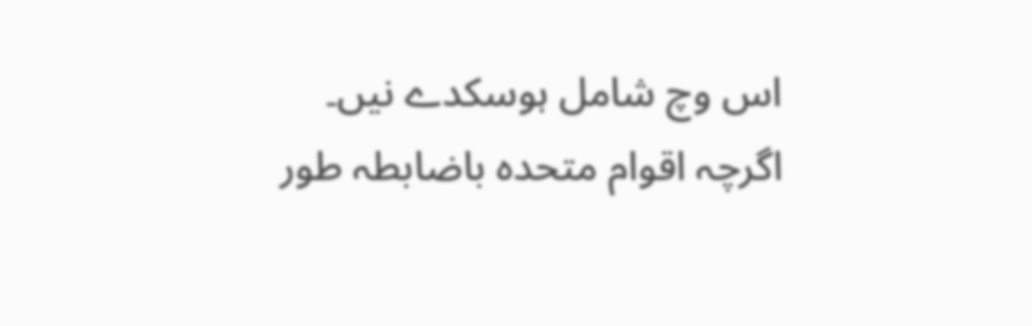اس وچ شامل ہوسکدے نيں۔
اگرچہ اقوام متحدہ باضابطہ طور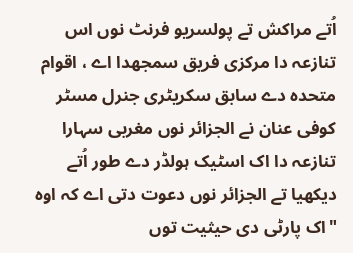اُتے مراکش تے پولسریو فرنٹ نوں اس تنازعہ دا مرکزی فریق سمجھدا اے ، اقوام متحدہ دے سابق سکریٹری جنرل مسٹر کوفی عنان نے الجزائر نوں مغربی سہارا تنازعہ دا اک اسٹیک ہولڈر دے طور اُتے دیکھیا تے الجزائر نوں دعوت دتی اے کہ اوہ "اک پارٹی دی حیثیت توں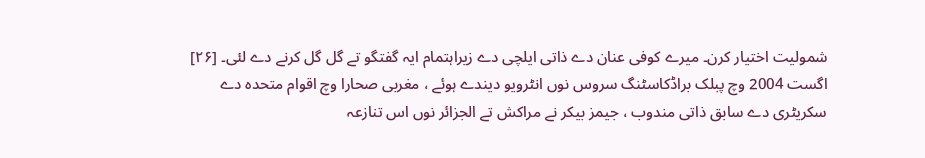شمولیت اختیار کرن۔ میرے کوفی عنان دے ذاتی ایلچی دے زیراہتمام ایہ گفتگو تے گل گل کرنے دے لئی۔ [۲۶] اگست 2004 وچ پبلک براڈکاسٹنگ سروس نوں انٹرویو دیندے ہوئے ، مغربی صحارا وچ اقوام متحدہ دے سکریٹری دے سابق ذاتی مندوب ، جیمز بیکر نے مراکش تے الجزائر نوں اس تنازعہ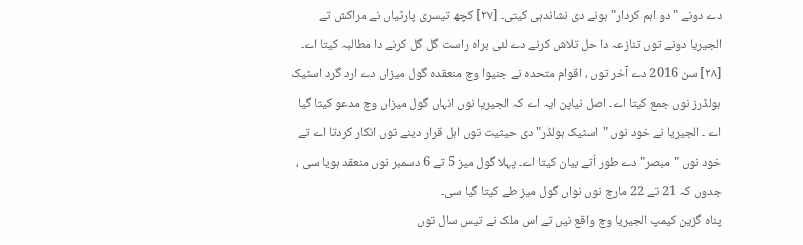دے دونے "دو اہم کردار" ہونے دی نشاندہی کيتی۔ [۲۷] کچھ تیسری پارٹیاں نے مراکش تے الجیریا دونے توں تنازعہ دا حل تلاش کرنے دے لئی براہ راست گل گل کرنے دا مطالبہ کيتا اے۔ [۲۸] سن 2016 دے آخر توں ، اقوام متحدہ نے جنیوا وچ منعقدہ گول میزاں دے ارد گرد اسٹیک ہولڈرز نوں جمع کيتا اے۔ اصل نیاپن ایہ اے کہ الجیریا نوں انہاں گول میزاں وچ مدعو کيتا گیا اے ۔ الجیریا نے خود نوں "اسٹیک ہولڈر" دی حیثیت توں اہل قرار دینے توں انکار کردتا اے تے خود نوں "مبصر" دے طور اُتے بیان کيتا اے۔ پہلا گول میز 5 تے 6 دسمبر نوں منعقد ہويا سی ، جدوں کہ 21 تے 22 مارچ نوں نواں گول میز طے کيتا گیا سی۔
پناہ گزین کیمپ الجیریا وچ واقع نيں تے اس ملک نے تیس سال توں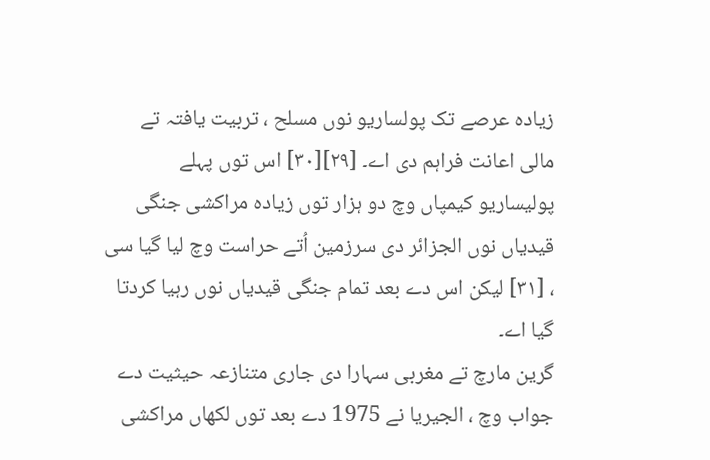زیادہ عرصے تک پولساریو نوں مسلح ، تربیت یافتہ تے مالی اعانت فراہم دی اے۔ [۲۹][۳۰] اس توں پہلے پولیساریو کیمپاں وچ دو ہزار توں زیادہ مراکشی جنگی قیدیاں نوں الجزائر دی سرزمین اُتے حراست وچ لیا گیا سی ، [۳۱] لیکن اس دے بعد تمام جنگی قیدیاں نوں رہیا کردتا گیا اے۔
گرین مارچ تے مغربی سہارا دی جاری متنازعہ حیثیت دے جواب وچ ، الجیریا نے 1975 دے بعد توں لکھاں مراکشی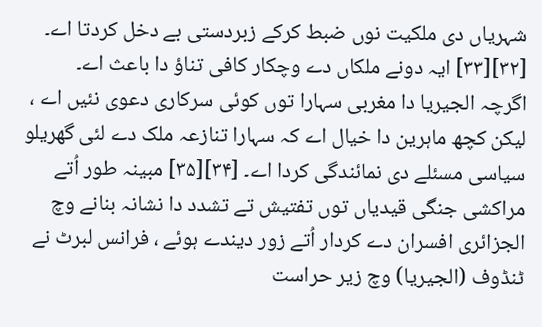شہریاں دی ملکیت نوں ضبط کرکے زبردستی بے دخل کردتا اے۔ [۳۲][۳۳] ایہ دونے ملکاں دے وچکار کافی تناؤ دا باعث اے۔
اگرچہ الجیریا دا مغربی سہارا توں کوئی سرکاری دعوی نئيں اے ، لیکن کچھ ماہرین دا خیال اے کہ سہارا تنازعہ ملک دے لئی گھریلو سیاسی مسئلے دی نمائندگی کردا اے۔ [۳۴][۳۵] مبینہ طور اُتے مراکشی جنگی قیدیاں توں تفتیش تے تشدد دا نشانہ بنانے وچ الجزائری افسران دے کردار اُتے زور دیندے ہوئے ، فرانس لبرٹ نے ٹنڈوف (الجیریا) وچ زیر حراست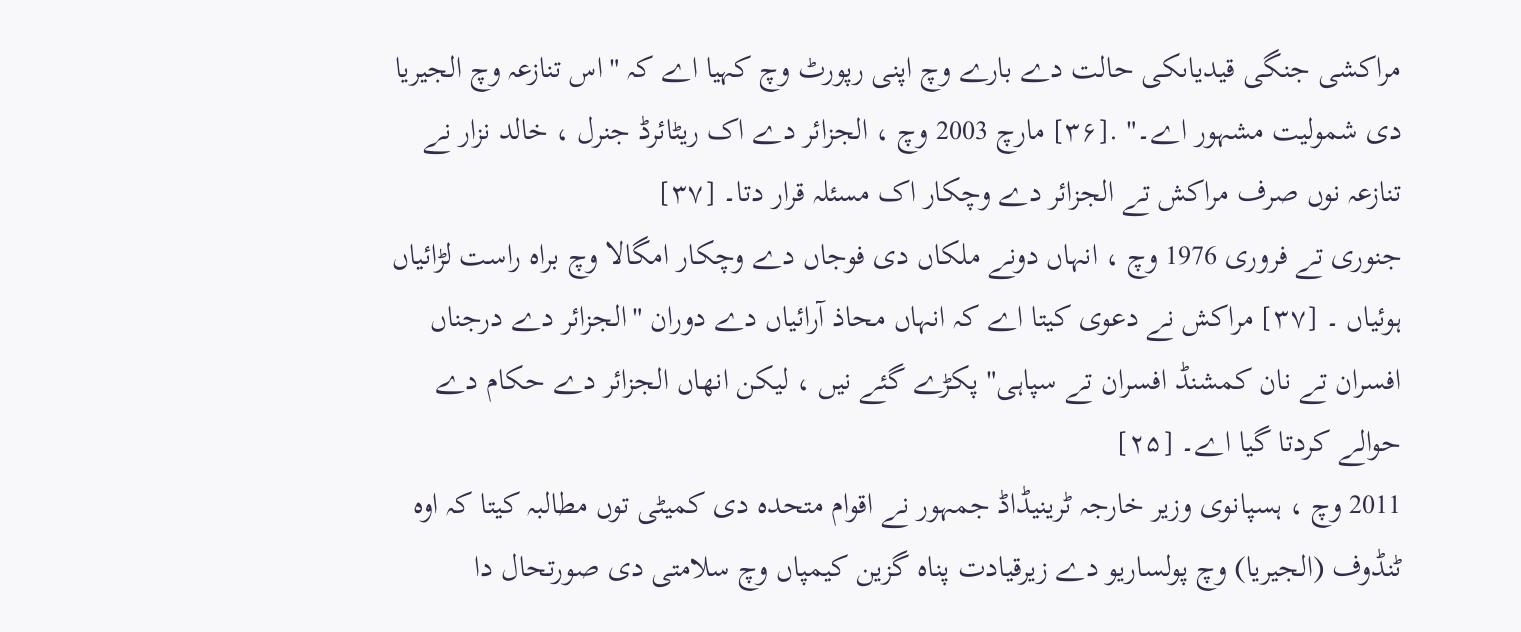مراکشی جنگی قیدیاںکی حالت دے بارے وچ اپنی رپورٹ وچ کہیا اے کہ "اس تنازعہ وچ الجیریا دی شمولیت مشہور اے۔" .[۳۶] مارچ 2003 وچ ، الجزائر دے اک ریٹائرڈ جنرل ، خالد نزار نے تنازعہ نوں صرف مراکش تے الجزائر دے وچکار اک مسئلہ قرار دتا۔ [۳۷]
جنوری تے فروری 1976 وچ ، انہاں دونے ملکاں دی فوجاں دے وچکار امگالا وچ براہ راست لڑائیاں ہوئیاں ۔ [۳۷] مراکش نے دعوی کيتا اے کہ انہاں محاذ آرائیاں دے دوران "الجزائر دے درجناں افسران تے نان کمشنڈ افسران تے سپاہی" پکڑے گئے نيں ، لیکن انھاں الجزائر دے حکام دے حوالے کردتا گیا اے۔ [۲۵]
2011 وچ ، ہسپانوی وزیر خارجہ ٹرینیڈاڈ جمہور نے اقوام متحدہ دی کمیٹی توں مطالبہ کيتا کہ اوہ ٹنڈوف (الجیریا) وچ پولساریو دے زیرقیادت پناہ گزین کیمپاں وچ سلامتی دی صورتحال دا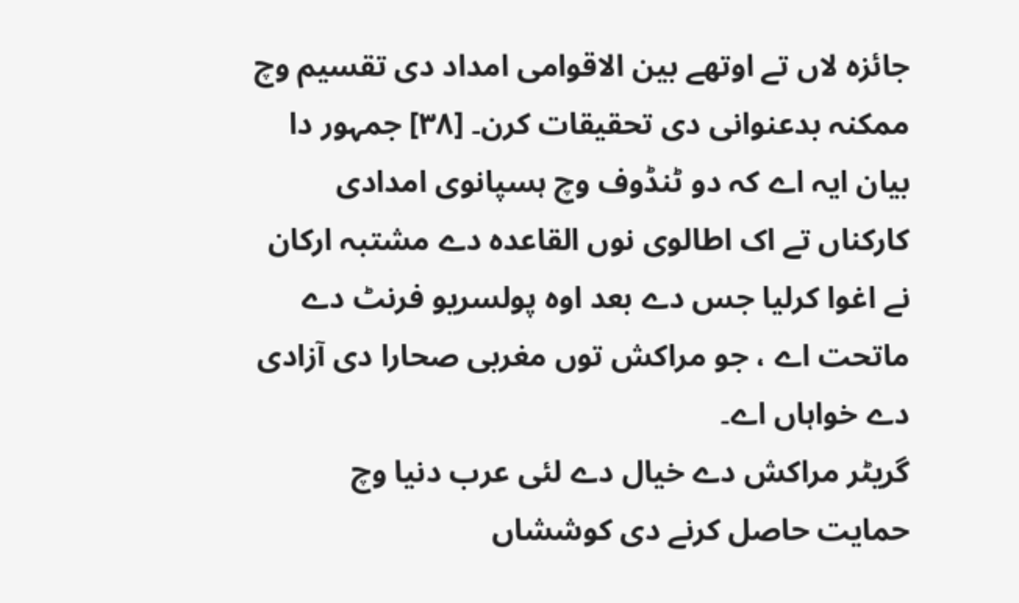جائزہ لاں تے اوتھے بین الاقوامی امداد دی تقسیم وچ ممکنہ بدعنوانی دی تحقیقات کرن۔ [۳۸] جمہور دا بیان ایہ اے کہ دو ٹنڈوف وچ ہسپانوی امدادی کارکناں تے اک اطالوی نوں القاعدہ دے مشتبہ ارکان نے اغوا کرلیا جس دے بعد اوہ پولسریو فرنٹ دے ماتحت اے ، جو مراکش توں مغربی صحارا دی آزادی دے خواہاں اے۔
گریٹر مراکش دے خیال دے لئی عرب دنیا وچ حمایت حاصل کرنے دی کوششاں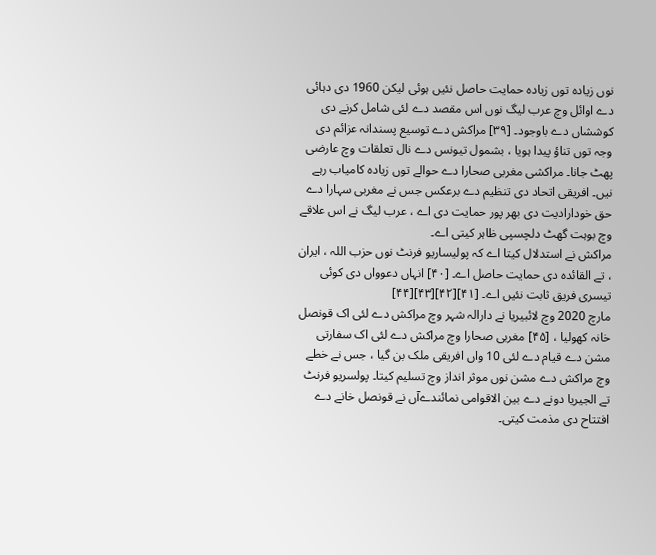نوں زیادہ توں زیادہ حمایت حاصل نئيں ہوئی لیکن 1960 دی دہائی دے اوائل وچ عرب لیگ نوں اس مقصد دے لئی شامل کرنے دی کوششاں دے باوجود۔ [۳۹] مراکش دے توسیع پسندانہ عزائم دی وجہ توں تناؤ پیدا ہويا ، بشمول تیونس دے نال تعلقات وچ عارضی پھٹ جانا۔ مراکشی مغربی صحارا دے حوالے توں زیادہ کامیاب رہے نيں۔ افریقی اتحاد دی تنظیم دے برعکس جس نے مغربی سہارا دے حق خودارادیت دی بھر پور حمایت دی اے ، عرب لیگ نے اس علاقے وچ بوہت گھٹ دلچسپی ظاہر کیتی اے۔
مراکش نے استدلال کيتا اے کہ پولیساریو فرنٹ نوں حزب اللہ ، ایران ، تے القائدہ دی حمایت حاصل اے۔ [۴۰] انہاں دعوواں دی کوئی تیسری فریق ثابت نئيں اے۔ [۴۱][۴۲][۴۳][۴۴]
مارچ 2020 وچ لائبیریا نے دارالہ شہر وچ مراکش دے لئی اک قونصل خانہ کھولیا ، [۴۵] مغربی صحارا وچ مراکش دے لئی اک سفارتی مشن دے قیام دے لئی 10 واں افریقی ملک بن گیا ، جس نے خطے وچ مراکش دے مشن نوں موثر انداز وچ تسلیم کيتا۔ پولسریو فرنٹ تے الجیریا دونے دے بین الاقوامی نمائندےآں نے قونصل خانے دے افتتاح دی مذمت کيتی۔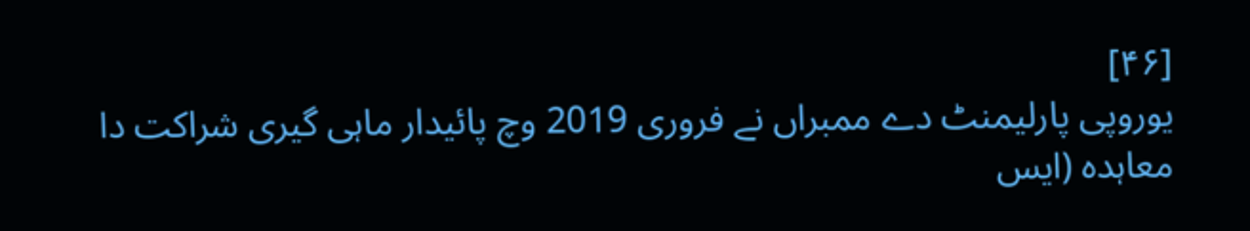[۴۶]
یوروپی پارلیمنٹ دے ممبراں نے فروری 2019 وچ پائیدار ماہی گیری شراکت دا معاہدہ (ایس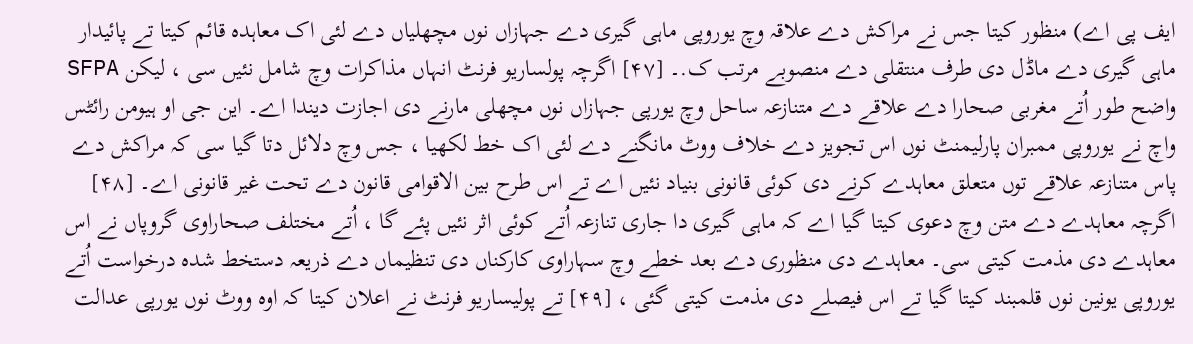ایف پی اے) منظور کيتا جس نے مراکش دے علاقہ وچ یوروپی ماہی گیری دے جہازاں نوں مچھلیاں دے لئی اک معاہدہ قائم کيتا تے پائیدار ماہی گیری دے ماڈل دی طرف منتقلی دے منصوبے مرتب ک.۔ [۴۷] اگرچہ پولساریو فرنٹ انہاں مذاکرات وچ شامل نئيں سی ، لیکن SFPA واضح طور اُتے مغربی صحارا دے علاقے دے متنازعہ ساحل وچ یورپی جہازاں نوں مچھلی مارنے دی اجازت دیندا اے۔ این جی او ہیومن رائٹس واچ نے یوروپی ممبران پارلیمنٹ نوں اس تجویز دے خلاف ووٹ مانگنے دے لئی اک خط لکھیا ، جس وچ دلائل دتا گیا سی کہ مراکش دے پاس متنازعہ علاقے توں متعلق معاہدے کرنے دی کوئی قانونی بنیاد نئيں اے تے اس طرح بین الاقوامی قانون دے تحت غیر قانونی اے۔ [۴۸] اگرچہ معاہدے دے متن وچ دعوی کيتا گیا اے کہ ماہی گیری دا جاری تنازعہ اُتے کوئی اثر نئيں پئے گا ، اُتے مختلف صحاراوی گروپاں نے اس معاہدے دی مذمت کيتی سی۔ معاہدے دی منظوری دے بعد خطے وچ سہاراوی کارکناں دی تنظیماں دے ذریعہ دستخط شدہ درخواست اُتے یوروپی یونین نوں قلمبند کيتا گیا تے اس فیصلے دی مذمت کيتی گئی ، [۴۹] تے پولیساریو فرنٹ نے اعلان کيتا کہ اوہ ووٹ نوں یورپی عدالت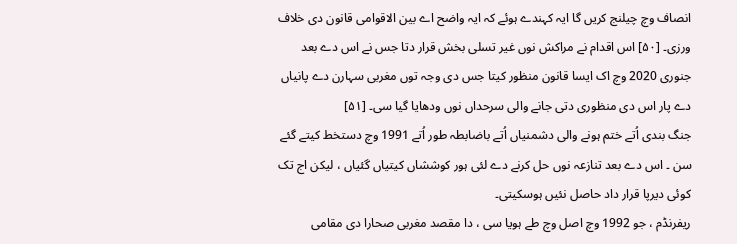انصاف وچ چیلنج کريں گا ایہ کہندے ہوئے کہ ایہ واضح اے بین الاقوامی قانون دی خلاف ورزی۔ [۵۰] اس اقدام نے مراکش نوں غیر تسلی بخش قرار دتا جس نے اس دے بعد جنوری 2020 وچ اک ایسا قانون منظور کيتا جس دی وجہ توں مغربی سہارن دے پانیاں دے پار اس دی منظوری دتی جانے والی سرحداں نوں ودھایا گیا سی۔ [۵۱]
جنگ بندی اُتے ختم ہونے والی دشمنیاں اُتے باضابطہ طور اُتے 1991 وچ دستخط کیتے گئے سن ۔ اس دے بعد تنازعہ نوں حل کرنے دے لئی ہور کوششاں کيتیاں گئیاں ، لیکن اج تک کوئی دیرپا قرار داد حاصل نئيں ہوسکيتی۔
ریفرنڈم ، جو 1992 وچ اصل وچ طے ہويا سی ، دا مقصد مغربی صحارا دی مقامی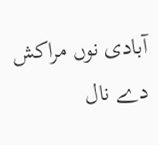آبادی نوں مراکش دے نال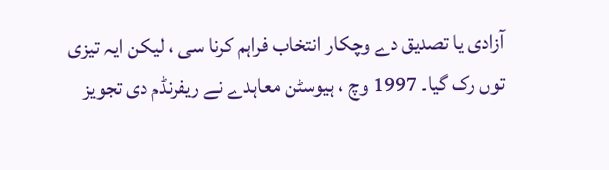آزادی یا تصدیق دے وچکار انتخاب فراہم کرنا سی ، لیکن ایہ تیزی توں رک گیا۔ 1997 وچ ، ہیوسٹن معاہدے نے ریفرنڈم دی تجویز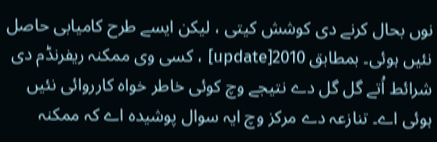نوں بحال کرنے دی کوشش کيتی ، لیکن ايسے طرح کامیابی حاصل نئيں ہوئی۔ بمطابق 2010[update] ، کسی وی ممکنہ ریفرنڈم دی شرائط اُتے گل گل دے نتیجے وچ کوئی خاطر خواہ کارروائی نئيں ہوئی اے۔ تنازعہ دے مرکز وچ ایہ سوال پوشیدہ اے کہ ممکنہ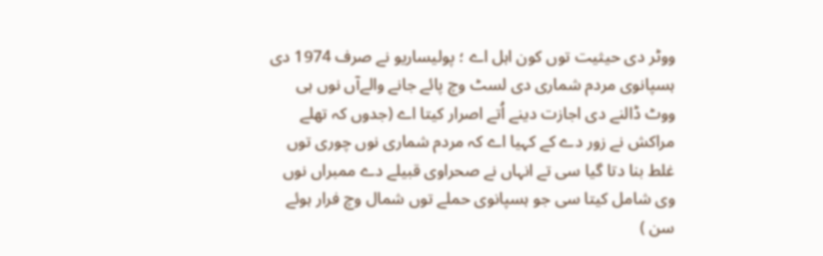ووٹر دی حیثیت توں کون اہل اے ؛ پولیساریو نے صرف 1974 دی ہسپانوی مردم شماری دی لسٹ وچ پائے جانے والےآں نوں ہی ووٹ ڈالنے دی اجازت دینے اُتے اصرار کيتا اے (جدوں کہ تھلے مراکش نے زور دے کے کہیا اے کہ مردم شماری نوں چوری توں غلط بنا دتا گیا سی تے انہاں نے صحراوی قبیلے دے ممبراں نوں وی شامل کيتا سی جو ہسپانوی حملے توں شمال وچ فرار ہوئے سن )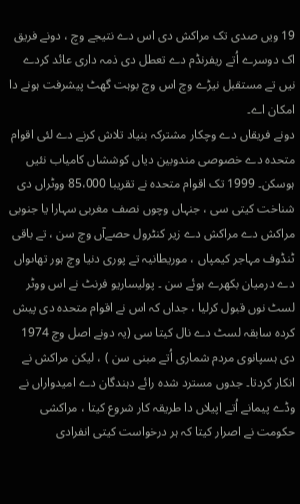19 ويں صدی تک مراکش دی اس دے نتیجے وچ ، دونے فریق اک دوسرے اُتے ریفرنڈم دے تعطل دی ذمہ داری عائد کردے نيں تے مستقبل نیڑے وچ اس وچ بوہت گھٹ پیشرفت ہونے دا امکان اے۔
دونے فریقاں دے وچکار مشترکہ بنیاد تلاش کرنے دے لئی اقوام متحدہ دے خصوصی مندوبین دیاں کوششاں کامیاب نئيں ہوسکن۔ 1999 تک اقوام متحدہ نے تقریبا 85،000 ووٹراں دی شناخت کيتی سی ، جنہاں وچوں نصف مغربی سہارا یا جنوبی مراکش دے مراکش دے زیر کنٹرول حصےآں وچ سن ، تے باقی ٹنڈوف مہاجر کیمپاں ، موریطانیہ تے پوری دنیا وچ ہور تھاںواں دے درمیان بکھرے ہوئے سن ۔ پولیساریو فرنٹ نے اس ووٹر لسٹ نوں قبول کرلیا ، جداں کہ اس نے اقوام متحدہ دی پیش کردہ سابقہ لسٹ دے نال کيتا سی (یہ دونے اصل وچ 1974 دی ہسپانوی مردم شماری اُتے مبنی سن ) ، لیکن مراکش نے انکار کردتا۔ جدوں مسترد شدہ رائے دہندگان دے امیدواراں نے وڈے پیمانے اُتے اپیلاں دا طریقہ کار شروع کيتا ، مراکشی حکومت نے اصرار کيتا کہ ہر درخواست کيتی انفرادی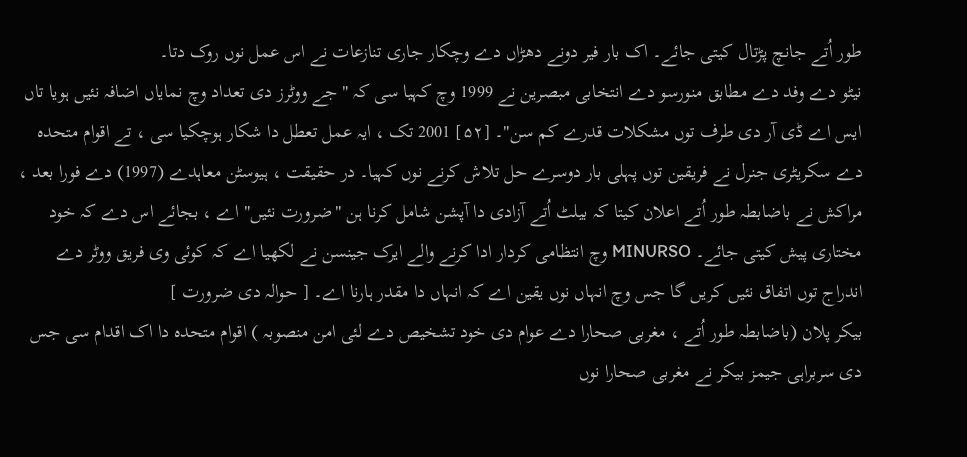طور اُتے جانچ پڑتال کيتی جائے۔ اک بار فیر دونے دھڑاں دے وچکار جاری تنازعات نے اس عمل نوں روک دتا۔
نیٹو دے وفد دے مطابق منورسو دے انتخابی مبصرین نے 1999 وچ کہیا سی کہ "جے ووٹرز دی تعداد وچ نمایاں اضافہ نئيں ہويا تاں ایس اے ڈی آر دی طرف توں مشکلات قدرے کم سن"۔ [۵۲] 2001 تک ، ایہ عمل تعطل دا شکار ہوچکيا سی ، تے اقوام متحدہ دے سکریٹری جنرل نے فریقین توں پہلی بار دوسرے حل تلاش کرنے نوں کہیا۔ در حقیقت ، ہیوسٹن معاہدے (1997) دے فورا بعد ، مراکش نے باضابطہ طور اُتے اعلان کيتا کہ بیلٹ اُتے آزادی دا آپشن شامل کرنا ہن "ضرورت نئيں" اے ، بجائے اس دے کہ خود مختاری پیش کيتی جائے۔ MINURSO وچ انتظامی کردار ادا کرنے والے ایرک جینسن نے لکھیا اے کہ کوئی وی فریق ووٹر دے اندراج توں اتفاق نئيں کريں گا جس وچ انہاں نوں یقین اے کہ انہاں دا مقدر ہارنا اے۔ [ حوالہ دی ضرورت ]
بیکر پلان (باضابطہ طور اُتے ، مغربی صحارا دے عوام دی خود تشخیص دے لئی امن منصوبہ ) اقوام متحدہ دا اک اقدام سی جس دی سربراہی جیمز بیکر نے مغربی صحارا نوں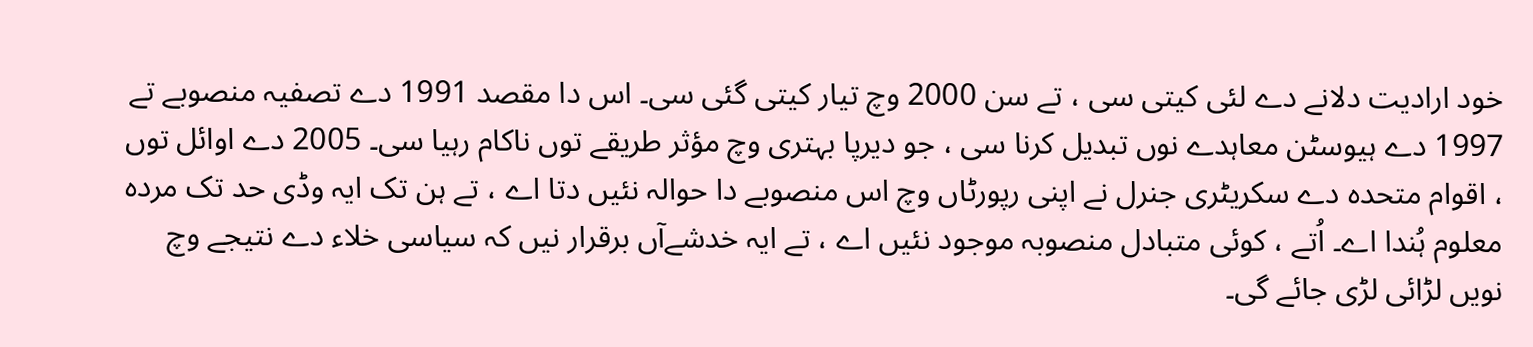خود ارادیت دلانے دے لئی کيتی سی ، تے سن 2000 وچ تیار کيتی گئی سی۔ اس دا مقصد 1991 دے تصفیہ منصوبے تے 1997 دے ہیوسٹن معاہدے نوں تبدیل کرنا سی ، جو دیرپا بہتری وچ مؤثر طریقے توں ناکام رہیا سی۔ 2005 دے اوائل توں ، اقوام متحدہ دے سکریٹری جنرل نے اپنی رپورٹاں وچ اس منصوبے دا حوالہ نئيں دتا اے ، تے ہن تک ایہ وڈی حد تک مردہ معلوم ہُندا اے۔ اُتے ، کوئی متبادل منصوبہ موجود نئيں اے ، تے ایہ خدشےآں برقرار نيں کہ سیاسی خلاء دے نتیجے وچ نويں لڑائی لڑی جائے گی۔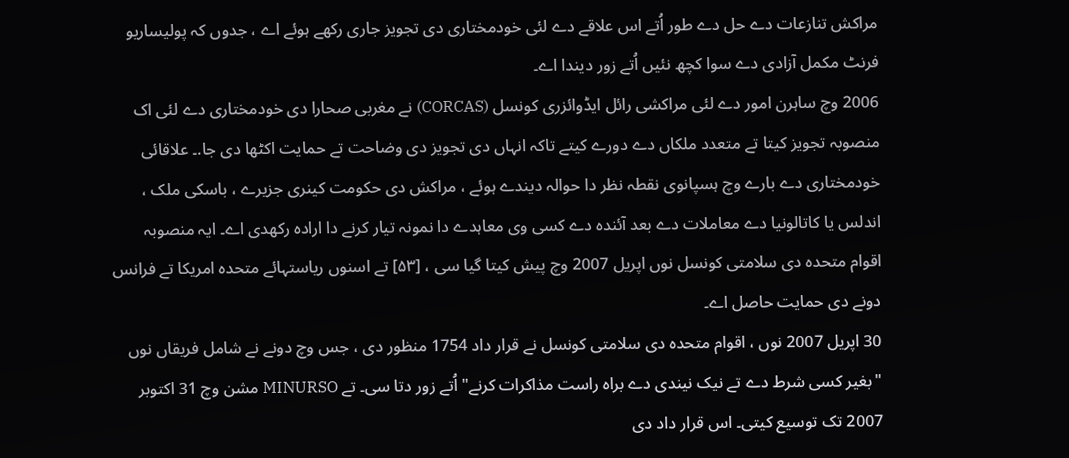مراکش تنازعات دے حل دے طور اُتے اس علاقے دے لئی خودمختاری دی تجویز جاری رکھے ہوئے اے ، جدوں کہ پولیساریو فرنٹ مکمل آزادی دے سوا کچھ نئيں اُتے زور دیندا اے۔
2006 وچ ساہرن امور دے لئی مراکشی رائل ایڈوائزری کونسل (CORCAS) نے مغربی صحارا دی خودمختاری دے لئی اک منصوبہ تجویز کيتا تے متعدد ملکاں دے دورے کیتے تاکہ انہاں دی تجویز دی وضاحت تے حمایت اکٹھا دی جا.۔ علاقائی خودمختاری دے بارے وچ ہسپانوی نقطہ نظر دا حوالہ دیندے ہوئے ، مراکش دی حکومت کینری جزیرے ، باسکی ملک ، اندلس یا کاتالونیا دے معاملات دے بعد آئندہ دے کسی وی معاہدے دا نمونہ تیار کرنے دا ارادہ رکھدی اے۔ ایہ منصوبہ اقوام متحدہ دی سلامتی کونسل نوں اپریل 2007 وچ پیش کيتا گیا سی ، [۵۳] تے اسنوں ریاستہائے متحدہ امریکا تے فرانس دونے دی حمایت حاصل اے۔
30 اپریل 2007 نوں ، اقوام متحدہ دی سلامتی کونسل نے قرار داد 1754 منظور دی ، جس وچ دونے نے شامل فریقاں نوں "بغیر کسی شرط دے تے نیک نیندی دے براہ راست مذاکرات کرنے" اُتے زور دتا سی۔ تے MINURSO مشن وچ 31 اکتوبر 2007 تک توسیع کيتی۔ اس قرار داد دی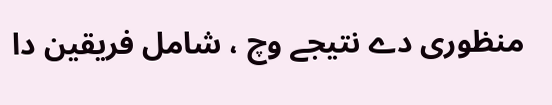منظوری دے نتیجے وچ ، شامل فریقین دا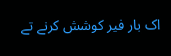اک بار فیر کوشش کرنے تے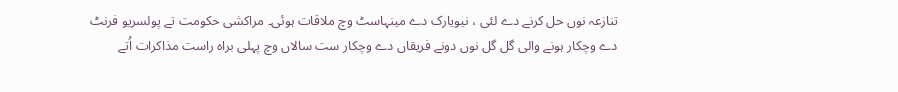تنازعہ نوں حل کرنے دے لئی ، نیویارک دے مینہاسٹ وچ ملاقات ہوئی۔ مراکشی حکومت تے پولسریو فرنٹ دے وچکار ہونے والی گل گل نوں دونے فریقاں دے وچکار ست سالاں وچ پہلی براہ راست مذاکرات اُتے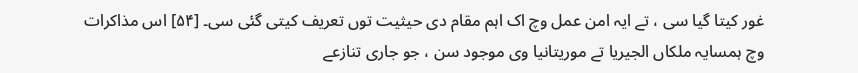غور کيتا گیا سی ، تے ایہ امن عمل وچ اک اہم مقام دی حیثیت توں تعریف کيتی گئی سی۔ [۵۴] اس مذاکرات وچ ہمسایہ ملکاں الجیریا تے موریتانیا وی موجود سن ، جو جاری تنازعے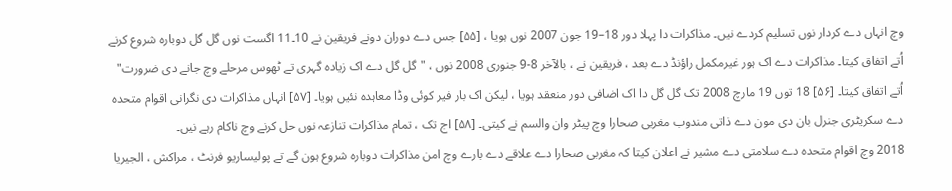وچ انہاں دے کردار نوں تسلیم کردے نيں۔ مذاکرات دا پہلا دور 18–19 جون 2007 نوں ہويا ، [۵۵] جس دے دوران دونے فریقین نے 10۔11 اگست نوں گل گل دوبارہ شروع کرنے اُتے اتفاق کيتا۔ مذاکرات دے اک ہور غیرمکمل راؤنڈ دے بعد ، فریقین نے ، بالآخر 8-9 جنوری 2008 نوں ، "گل گل دے اک زیادہ گہری تے ٹھوس مرحلے وچ جانے دی ضرورت" اُتے اتفاق کيتا۔ [۵۶] 18 توں 19 مارچ 2008 تک گل گل دا اک اضافی دور منعقد ہويا ، لیکن اک بار فیر کوئی وڈا معاہدہ نئيں ہويا۔ [۵۷] انہاں مذاکرات دی نگرانی اقوام متحدہ دے سکریٹری جنرل بان دی مون دے ذاتی مندوب مغربی صحارا وچ پیٹر وان والسم نے کيتی۔ [۵۸] اج تک ، تمام مذاکرات تنازعہ نوں حل کرنے وچ ناکام رہے نيں۔
2018 وچ اقوام متحدہ دے سلامتی دے مشیر نے اعلان کيتا کہ مغربی صحارا دے علاقے دے بارے وچ امن مذاکرات دوبارہ شروع ہون گے تے پولیساریو فرنٹ ، مراکش ، الجیریا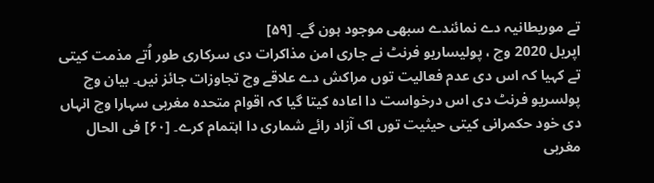تے موریطانیہ دے نمائندے سبھی موجود ہون گے۔ [۵۹]
اپریل 2020 وچ ، پولیساریو فرنٹ نے جاری امن مذاکرات دی سرکاری طور اُتے مذمت کيتی تے کہیا کہ اس دی عدم فعالیت توں مراکش دے علاقے وچ تجاوزات جائز نيں۔ بیان وچ پولسریو فرنٹ دی اس درخواست دا اعادہ کيتا گیا کہ اقوام متحدہ مغربی سہارا وچ انہاں دی خود حکمرانی کيتی حیثیت توں اک آزاد رائے شماری دا اہتمام کرے۔ [۶۰] فی الحال مغربی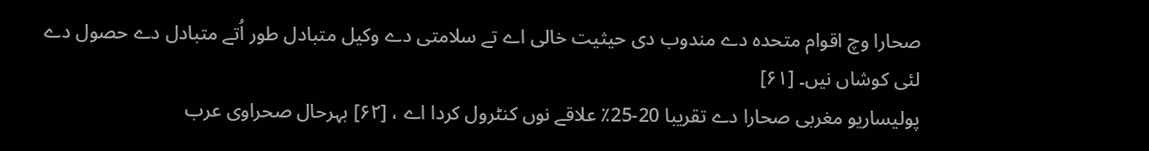صحارا وچ اقوام متحدہ دے مندوب دی حیثیت خالی اے تے سلامتی دے وکیل متبادل طور اُتے متبادل دے حصول دے لئی کوشاں نيں۔ [۶۱]
پولیساریو مغربی صحارا دے تقریبا 20-25٪ علاقے نوں کنٹرول کردا اے ، [۶۲] بہرحال صحراوی عرب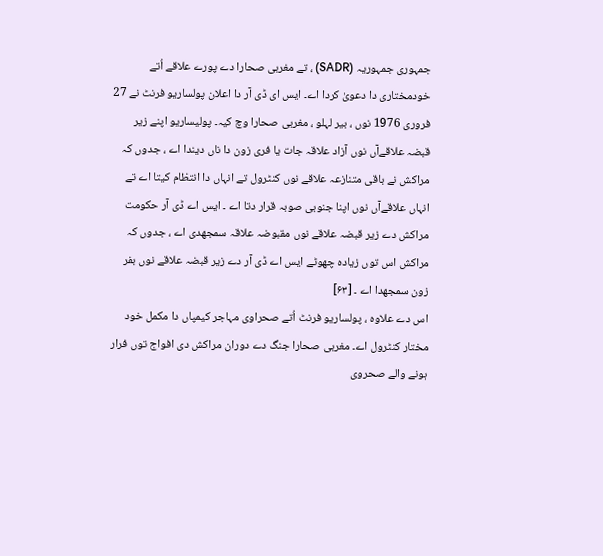جمہوری جمہوریہ (SADR) ، تے مغربی صحارا دے پورے علاقے اُتے خودمختاری دا دعویٰ کردا اے۔ ایس ای ڈی آر دا اعلان پولساریو فرنٹ نے 27 فروری 1976 نوں ، بیر لہلو ، مغربی صحارا وچ کیہ۔ پولیساریو اپنے زیر قبضہ علاقےآں نوں آزاد علاقہ جات یا فری زون دا ناں دیندا اے ، جدوں کہ مراکش نے باقی متنازعہ علاقے نوں کنٹرول تے انہاں دا انتظام کيتا اے تے انہاں علاقےآں نوں اپنا جنوبی صوبہ قرار دتا اے ۔ ایس اے ڈی آر حکومت مراکش دے زیر قبضہ علاقے نوں مقبوضہ علاقہ سمجھدی اے ، جدوں کہ مراکش اس توں زیادہ چھوٹے ایس اے ڈی آر دے زیر قبضہ علاقے نوں بفر زون سمجھدا اے ۔ [۶۳]
اس دے علاوہ ، پولساریو فرنٹ اُتے صحراوی مہاجر کیمپاں دا مکمل خود مختار کنٹرول اے۔ مغربی صحارا جنگ دے دوران مراکش دی افواج توں فرار ہونے والے صحروی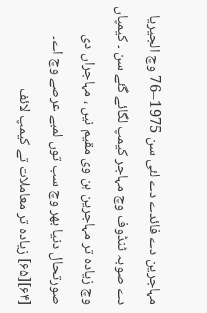مہاجرین دے فائدے دے لئی سن 1975–76 وچ الجیریا دے صوبہ ٹنڈوف وچ مہاجر کیمپ لگائے گئے سن ۔ کیمپاں وچ زیادہ تر مہاجرین ہن وی مقیم نيں ، مہاجراں دی صورتحال دنیا بھر وچ سب توں لمبے عرصے وچ اے۔ [۶۴][۶۵] زیادہ تر معاملات تے کیمپ لائف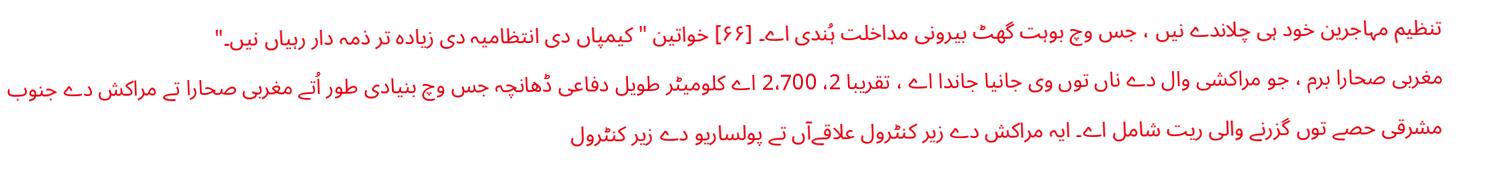تنظیم مہاجرین خود ہی چلاندے نيں ، جس وچ بوہت گھٹ بیرونی مداخلت ہُندی اے۔ [۶۶] خواتین "کیمپاں دی انتظامیہ دی زیادہ تر ذمہ دار رہیاں نيں۔"
مغربی صحارا برم ، جو مراکشی وال دے ناں توں وی جانیا جاندا اے ، تقریبا 2، 2،700 اے کلومیٹر طویل دفاعی ڈھانچہ جس وچ بنیادی طور اُتے مغربی صحارا تے مراکش دے جنوب مشرقی حصے توں گزرنے والی ریت شامل اے۔ ایہ مراکش دے زیر کنٹرول علاقےآں تے پولساریو دے زیر کنٹرول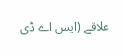علاقے (ایس اے ڈی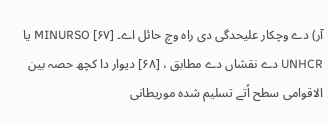آر) دے وچکار علیحدگی دی راہ وچ حائل اے۔ MINURSO [۶۷] یا UNHCR دے نقشاں دے مطابق ، [۶۸] دیوار دا کچھ حصہ بین الاقوامی سطح اُتے تسلیم شدہ موریطانی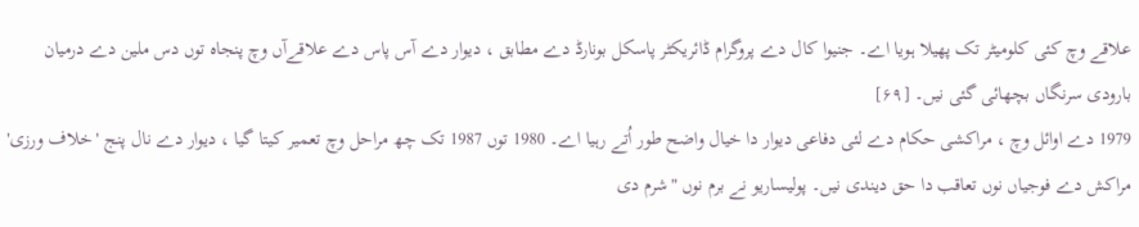علاقے وچ کئی کلومیٹر تک پھیلا ہويا اے۔ جنیوا کال دے پروگرام ڈائریکٹر پاسکل بونارڈ دے مطابق ، دیوار دے آس پاس دے علاقےآں وچ پنجاہ توں دس ملین دے درمیان بارودی سرنگاں بچھائی گئی نيں۔ [۶۹]
1979 دے اوائل وچ ، مراکشی حکام دے لئی دفاعی دیوار دا خیال واضح طور اُتے رہیا اے۔ 1980 توں 1987 تک چھ مراحل وچ تعمیر کيتا گیا ، دیوار دے نال پنج 'خلاف ورزی' مراکش دے فوجیاں نوں تعاقب دا حق دیندی نيں۔ پولیساریو نے برم نوں "شرم دی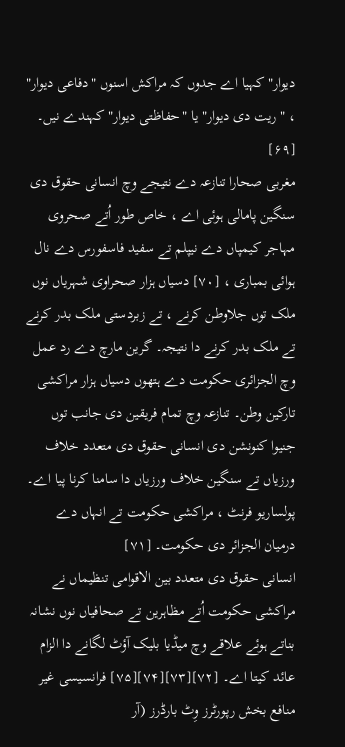دیوار" کہیا اے جدوں کہ مراکش اسنوں "دفاعی دیوار" ، "ریت دی دیوار" یا "حفاظتی دیوار" کہندے نيں۔ [۶۹]
مغربی صحارا تنازعہ دے نتیجے وچ انسانی حقوق دی سنگین پامالی ہوئی اے ، خاص طور اُتے صحروی مہاجر کیمپاں دے نیپلم تے سفید فاسفورس دے نال ہوائی بمباری ، [۷۰] دسیاں ہزار صحراوی شہریاں نوں ملک توں جلاوطن کرنے ، تے زبردستی ملک بدر کرنے تے ملک بدر کرنے دا نتیجہ۔ گرین مارچ دے رد عمل وچ الجزائری حکومت دے ہتھوں دسیاں ہزار مراکشی تارکین وطن۔ تنازعہ وچ تمام فریقین دی جانب توں جنیوا کنونشن دی انسانی حقوق دی متعدد خلاف ورزیاں تے سنگین خلاف ورزیاں دا سامنا کرنا پيا اے۔ پولساریو فرنٹ ، مراکشی حکومت تے انہاں دے درمیان الجزائر دی حکومت۔ [۷۱]
انسانی حقوق دی متعدد بین الاقوامی تنظیماں نے مراکشی حکومت اُتے مظاہرین تے صحافیاں نوں نشانہ بناتے ہوئے علاقے وچ میڈیا بلیک آؤٹ لگانے دا الزام عائد کيتا اے۔ [۷۲][۷۳][۷۴][۷۵] فرانسیسی غیر منافع بخش رپورٹرز وِٹ بارڈرز (آر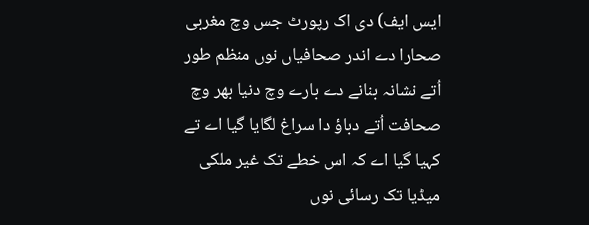ایس ایف) دی اک رپورٹ جس وچ مغربی صحارا دے اندر صحافیاں نوں منظم طور اُتے نشانہ بنانے دے بارے وچ دنیا بھر وچ صحافت اُتے دباؤ دا سراغ لگایا گیا اے تے کہیا گیا اے کہ اس خطے تک غیر ملکی میڈیا تک رسائی نوں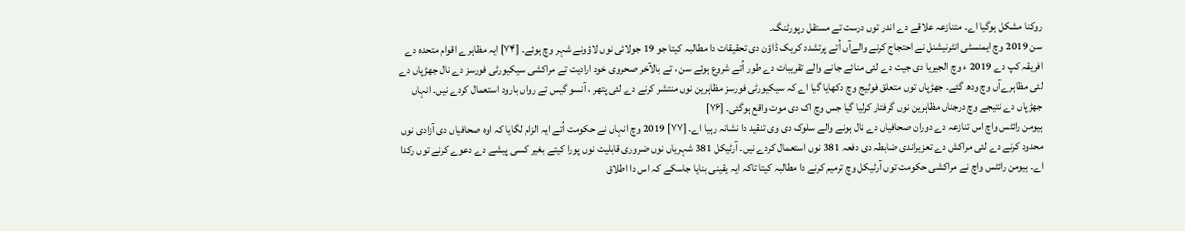روکنا مشکل ہوگیا اے۔ متنازعہ علاقے دے اندر توں درست تے مستقل رپورٹنگ۔
سن 2019 وچ ایمنسٹی انٹرنیشنل نے احتجاج کرنے والےآں اُتے پرتشدد کریک ڈاؤن دی تحقیقات دا مطالبہ کيتا جو 19 جولائی نوں لاؤونے شہر وچ ہوئے۔ [۷۴] ایہ مظاہرے اقوام متحدہ دے افریقہ کپ دے 2019 ء وچ الجیریا دی جیت دے لئی منائے جانے والے تقریبات دے طور اُتے شروع ہوئے سن ، تے بالآخر صحروی خود ارادیت تے مراکشی سیکیورٹی فورسز دے نال جھڑپاں دے لئی مظاہرےآں وچ ودھ گئے۔ جھڑپاں توں متعلق فوٹیج وچ دکھایا گیا اے کہ سیکیورٹی فورسز مظاہرین نوں منتشر کرنے دے لئی پتھر ، آنسو گیس تے رواں بارود استعمال کردے نيں۔ انہاں جھڑپاں دے نتیجے وچ درجناں مظاہرین نوں گرفتار کرلیا گیا جس وچ اک دی موت واقع ہوگئی۔ [۷۶]
ہیومن رائٹس واچ اس تنازعہ دے دوران صحافیاں دے نال ہونے والے سلوک دی وی تنقید دا نشانہ رہیا اے۔ [۷۷] 2019 وچ انہاں نے حکومت اُتے ایہ الزام لگایا کہ اوہ صحافیاں دی آزادی نوں محدود کرنے دے لئی مراکش دے تعزیراندی ضابطہ دی دفعہ 381 نوں استعمال کردے نيں۔ آرٹیکل 381 شہریاں نوں ضروری قابلیت نوں پورا کیتے بغیر کسی پیشے دے دعوے کرنے توں رکدا اے۔ ہیومن رائٹس واچ نے مراکشی حکومت توں آرٹیکل وچ ترمیم کرنے دا مطالبہ کيتا تاکہ ایہ یقینی بنایا جاسکے کہ اس دا اطلاق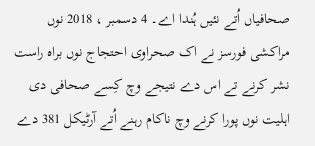صحافیاں اُتے نئيں ہُندا اے۔ 4 دسمبر ، 2018 نوں مراکشی فورسز نے اک صحراوی احتجاج نوں براہ راست نشر کرنے تے اس دے نتیجے وچ کِسے صحافی دی اہلیت نوں پورا کرنے وچ ناکام رہنے اُتے آرٹیکل 381 دے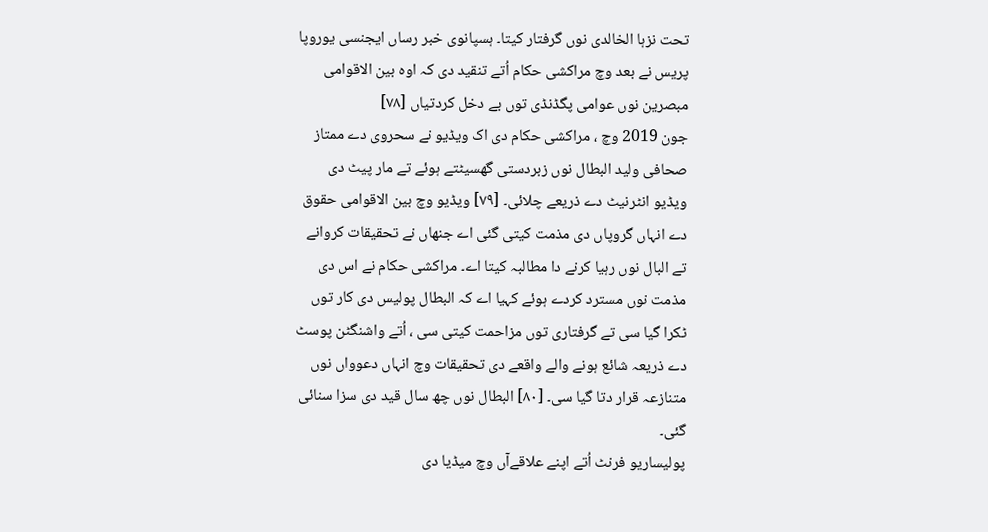تحت نزہا الخالدی نوں گرفتار کيتا۔ ہسپانوی خبر رساں ایجنسی یوروپا پریس نے بعد وچ مراکشی حکام اُتے تنقید دی کہ اوہ بین الاقوامی مبصرین نوں عوامی پگڈنڈی توں بے دخل کردتیاں [۷۸]
جون 2019 وچ ، مراکشی حکام دی اک ویڈیو نے سحروی دے ممتاز صحافی ولید البطال نوں زبردستی گھسیٹتے ہوئے تے مار پیٹ دی ویڈیو انٹرنیٹ دے ذریعے چلائی۔ [۷۹] ویڈیو وچ بین الاقوامی حقوق دے انہاں گروپاں دی مذمت کيتی گئی اے جنھاں نے تحقیقات کروانے تے البال نوں رہیا کرنے دا مطالبہ کيتا اے۔ مراکشی حکام نے اس دی مذمت نوں مسترد کردے ہوئے کہیا اے کہ البطال پولیس دی کار توں ٹکرا گیا سی تے گرفتاری توں مزاحمت کيتی سی ، اُتے واشنگٹن پوسٹ دے ذریعہ شائع ہونے والے واقعے دی تحقیقات وچ انہاں دعوواں نوں متنازعہ قرار دتا گیا سی۔ [۸۰] البطال نوں چھ سال قید دی سزا سنائی گئی۔
پولیساریو فرنٹ اُتے اپنے علاقےآں وچ میڈیا دی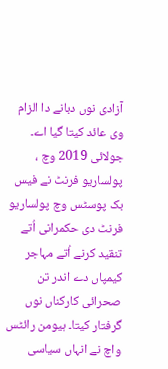آزادی نوں دبانے دا الزام وی عائد کيتا گیا اے۔ جولائی 2019 وچ ، پولساریو فرنٹ نے فیس بک پوسٹس وچ پولساریو فرنٹ دی حکمرانی اُتے تنقید کرنے اُتے مہاجر کیمپاں دے اندر تن صحرائی کارکناں نوں گرفتار کيتا۔ ہیومن رائٹس واچ نے انہاں سیاسی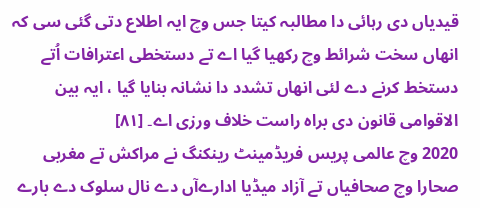قیدیاں دی رہائی دا مطالبہ کيتا جس وچ ایہ اطلاع دتی گئی سی کہ انھاں سخت شرائط وچ رکھیا گیا اے تے دستخطی اعترافات اُتے دستخط کرنے دے لئی انھاں تشدد دا نشانہ بنایا گیا ، ایہ بین الاقوامی قانون دی براہ راست خلاف ورزی اے۔ [۸۱]
2020 وچ عالمی پریس فریڈمینٹ رینکنگ نے مراکش تے مغربی صحارا وچ صحافیاں تے آزاد میڈیا ادارےآں دے نال سلوک دے بارے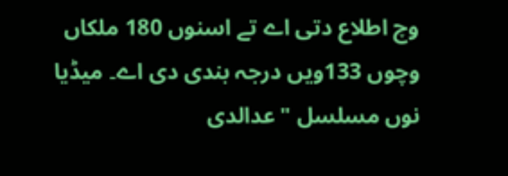وچ اطلاع دتی اے تے اسنوں 180 ملکاں وچوں 133ويں درجہ بندی دی اے۔ میڈیا نوں مسلسل "عدالدی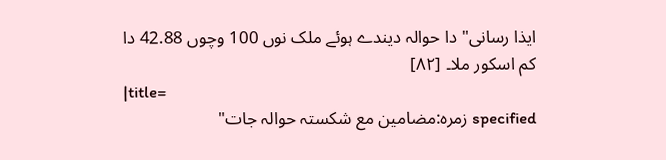ایذا رسانی" دا حوالہ دیندے ہوئے ملک نوں 100 وچوں 42.88 دا کم اسکور ملا۔ [۸۲]
|title=
specified زمرہ:مضامین مع شکستہ حوالہ جات"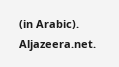(in Arabic). Aljazeera.net.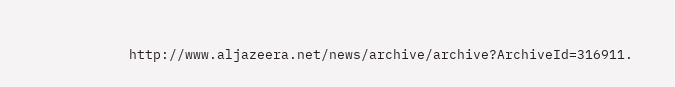http://www.aljazeera.net/news/archive/archive?ArchiveId=316911.